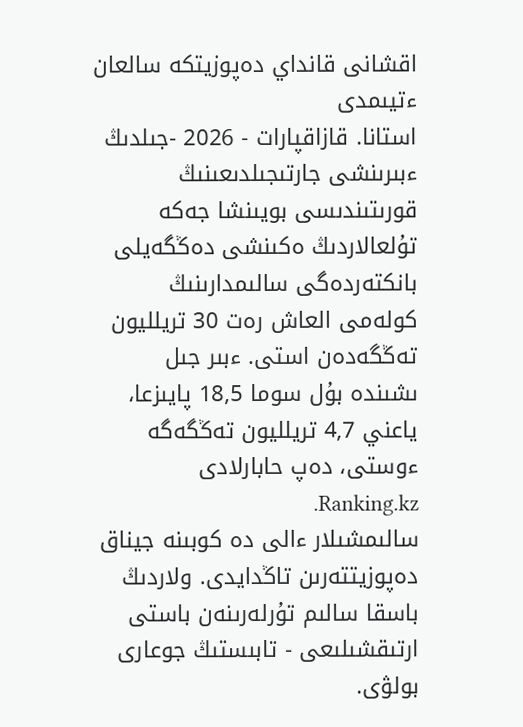اقشانى قانداي دەپوزيتكە سالعان ءتيىمدى
استانا. قازاقپارات - 2026 -جىلدىڭ ءبىرىنشى جارتىجىلدىعىنىڭ قورىتىندىسى بويىنشا جەكە تۇلعالاردىڭ ەكىنشى دەڭگەيلى بانكتەردەگى سالىمدارىنىڭ كولەمى العاش رەت 30 تريلليون تەڭگەدەن استى. ءبىر جىل ىشىندە بۇل سوما 18,5 پايىزعا، ياعني 4,7 تريلليون تەڭگەگە ءوستى، دەپ حابارلادى Ranking.kz.
سالىمشىلار ءالى دە كوبىنە جيناق دەپوزيتتەرىن تاڭدايدى. ولاردىڭ باسقا سالىم تۇرلەرىنەن باستى ارتىقشىلىعى - تابىستىڭ جوعارى بولۋى.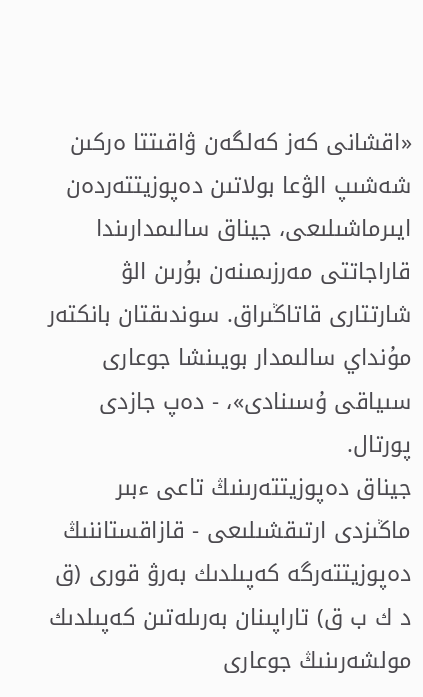«اقشانى كەز كەلگەن ۋاقىتتا ەركىن شەشىپ الۋعا بولاتىن دەپوزيتتەردەن ايىرماشىلىعى، جيناق سالىمدارىندا قاراجاتتى مەرزىمىنەن بۇرىن الۋ شارتتارى قاتاڭىراق. سوندىقتان بانكتەر مۇنداي سالىمدار بويىنشا جوعارى سىياقى ۇسىنادى»، - دەپ جازدى پورتال.
جيناق دەپوزيتتەرىنىڭ تاعى ءبىر ماڭىزدى ارتىقشىلىعى - قازاقستاننىڭ دەپوزيتتەرگە كەپىلدىك بەرۋ قورى (ق د ك ب ق) تاراپىنان بەرىلەتىن كەپىلدىك مولشەرىنىڭ جوعارى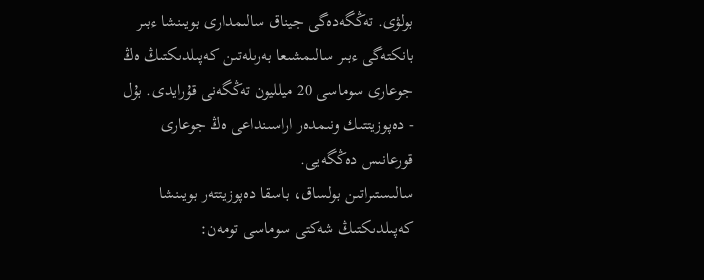بولۋى. تەڭگەدەگى جيناق سالىمدارى بويىنشا ءبىر بانكتەگى ءبىر سالىمشىعا بەرىلەتىن كەپىلدىكتىڭ ەڭ جوعارى سوماسى 20 ميلليون تەڭگەنى قۇرايدى. بۇل - دەپوزيتتىك ونىمدەر اراسىنداعى ەڭ جوعارى قورعانىس دەڭگەيى.
سالىستىراتىن بولساق، باسقا دەپوزيتتەر بويىنشا كەپىلدىكتىڭ شەكتى سوماسى تومەن: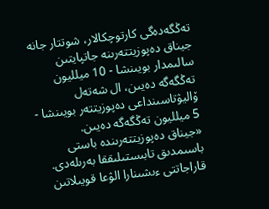تەڭگەدەگى كارتوچكالار، شوتتار جانە جيناق دەپوزيتتەرىنە جاتپايتىن سالىمدار بويىنشا - 10 ميلليون تەڭگەگە دەيىن، ال شەتەل ۆاليۋتاسىنداعى دەپوزيتتەر بويىنشا - 5 ميلليون تەڭگەگە دەيىن.
«جيناق دەپوزيتتەرىندە باستى باسىمدىق تابىستىلىققا بەرىلەدى. قاراجاتتى ءىشىنارا الۋعا قويىلاتىن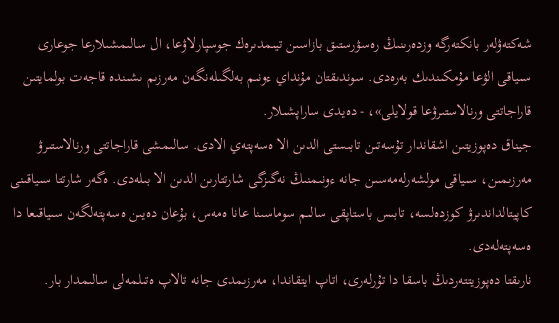شەكتەۋلەر بانكتەرگە وزدەرىنىڭ رەسۋرستىق بازاسىن تيىمدىرەك جوسپارلاۋعا، ال سالىمشىلارعا جوعارى سىياقى الۋعا مۇمكىندىك بەرەدى. سوندىقتان مۇنداي ءونىم بەلگىلەنگەن مەرزىم ىشىندە قاجەت بولمايتىن قاراجاتتى ورنالاستىرۋعا قولايلى»، - دەيدى ساراپشىلار.
جيناق دەپوزيتىن اشقاندار تۇسەتىن تابىستى الدىن الا ەسەپتەي الادى. سالىمشى قاراجاتتى ورنالاستىرۋ مەرزىمىن، سىياقى مولشەرلەمەسىن جانە ءونىمنىڭ نەگىزگى شارتتارىن الدىن الا بىلەدى. ەگەر شارتتا سىياقىنى كاپيتالداندىرۋ كوزدەلسە، تابىس باستاپقى سالىم سوماسىنا عانا ەمەس، بۇعان دەيىن ەسەپتەلگەن سىياقىعا دا ەسەپتەلەدى.
نارىقتا دەپوزيتتەردىڭ باسقا دا تۇرلەرى، اتاپ ايتقاندا، مەرزىمدى جانە تالاپ ەتىلمەلى سالىمدار بار.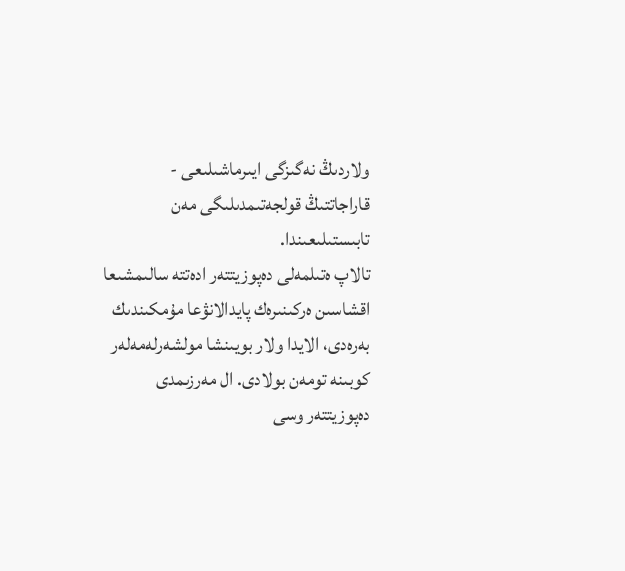ولاردىڭ نەگىزگى ايىرماشىلىعى - قاراجاتتىڭ قولجەتىمدىلىگى مەن تابىستىلىعىندا.
تالاپ ەتىلمەلى دەپوزيتتەر ادەتتە سالىمشىعا اقشاسىن ەركىنىرەك پايدالانۋعا مۇمكىندىك بەرەدى، الايدا ولار بويىنشا مولشەرلەمەلەر كوبىنە تومەن بولادى. ال مەرزىمدى دەپوزيتتەر وسى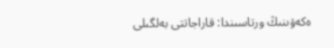ەكەۋىنىڭ ورتاسىندا: قاراجاتتى بەلگىلى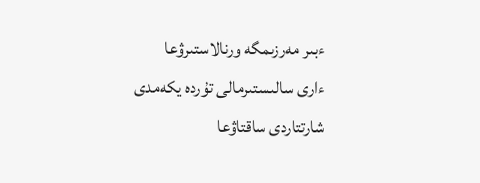ءبىر مەرزىمگە ورنالاستىرۋعا ءارى سالىستىرمالى تۇردە يكەمدى شارتتاردى ساقتاۋعا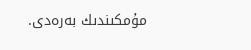مۇمكىندىك بەرەدى.